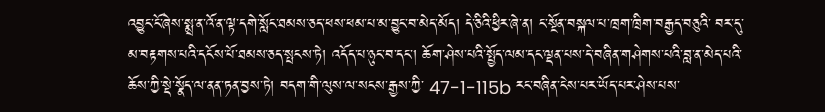འབྱུང་ངོ་ཞེས་སྨྲ་ན་འོ་ན་ལྟ་དགེ་སློང་ཐམས་ཅད་ཕས་ཕམ་པ་མ་བྱུང་བ་མེད་མོད། དེ་ཅིའི་ཕྱིར་ཞེ་ན། ང་སྔོན་བསྐལ་པ་ཁྲག་ཁྲིག་བརྒྱད་བཅུའི་ བར་དུ་མ་བརྟགས་པའི་དངོས་པོ་ཐམས་ཅད་སྤངས་ཏེ། འདོད་པ་ཉུང་བ་དང་། ཆོག་ཤེས་པའི་སྤྱོད་ལམ་དང་ལྡན་པས་དེ་བཞིན་གཤེགས་པའི་བླ་ན་མེད་པའི་ཆོས་ཀྱི་སྡེ་སྣོད་ལ་ནན་ཏན་བྱས་ཏེ། བདག་གི་ལུས་ལ་སངས་རྒྱས་ཀྱི་ 47-1-115b རང་བཞིན་ངེས་པར་ཡོད་པར་ཤེས་པས་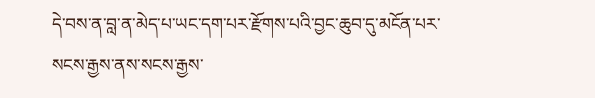དེ་བས་ན་བླ་ན་མེད་པ་ཡང་དག་པར་རྫོགས་པའི་བྱང་ཆུབ་དུ་མངོན་པར་སངས་རྒྱས་ནས་སངས་རྒྱས་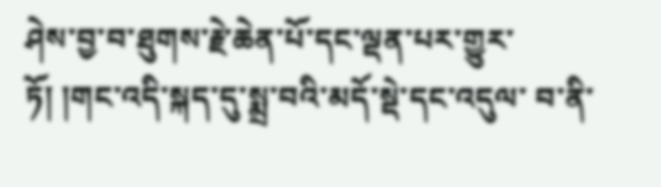ཤེས་བྱ་བ་ཐུགས་རྗེ་ཆེན་པོ་དང་ལྡན་པར་གྱུར་ཏོ། །གང་འདི་སྐད་དུ་སྨྲ་བའི་མདོ་སྡེ་དང་འདུལ་ བ་ནི་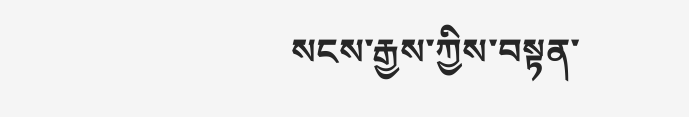སངས་རྒྱས་ཀྱིས་བསྟན་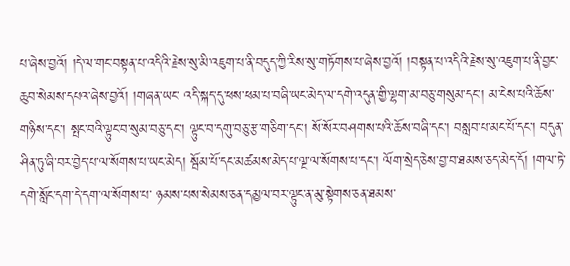པ་ཞེས་བྱའོ། །དེ་ལ་གང་བསྟན་པ་འདིའི་རྗེས་སུ་མི་འཇུག་པ་ནི་བདུད་ཀྱི་རིས་སུ་གཏོགས་པ་ཞེས་བྱའོ། །བསྟན་པ་འདིའི་རྗེས་སུ་འཇུག་པ་ནི་བྱང་ཆུབ་སེམས་དཔའ་ཞེས་བྱའོ། །གཞན་ཡང་ འདི་སྐད་དུ་ཕས་ཕམ་པ་བཞི་ཡང་མེད་ལ་དགེ་འདུན་གྱི་ལྷག་མ་བཅུ་གསུམ་དང་། མ་ངེས་པའི་ཆོས་གཉིས་དང་། སྤང་བའི་ལྟུང་བ་སུམ་བཅུ་དང་། ལྟུང་བ་དགུ་བཅུ་རྩ་གཅིག་དང་། སོ་སོར་བཤགས་པའི་ཆོས་བཞི་དང་། བསླབ་པ་མང་པོ་དང་། བདུན་ཤིན་ཏུ་ཞི་བར་བྱེད་པ་ལ་སོགས་པ་ཡང་མེད། སྦོམ་པོ་དང་མཚམས་མེད་པ་ལྔ་ལ་སོགས་པ་དང་། ལོག་སྲེད་ཅེས་བྱ་བ་ཐམས་ཅད་མེད་དོ། །གལ་ཏེ་དགེ་སློང་དག་དེ་དག་ལ་སོགས་པ་ ཉམས་པས་སེམས་ཅན་དམྱལ་བར་ལྟུང་ན་མུ་སྟེགས་ཅན་ཐམས་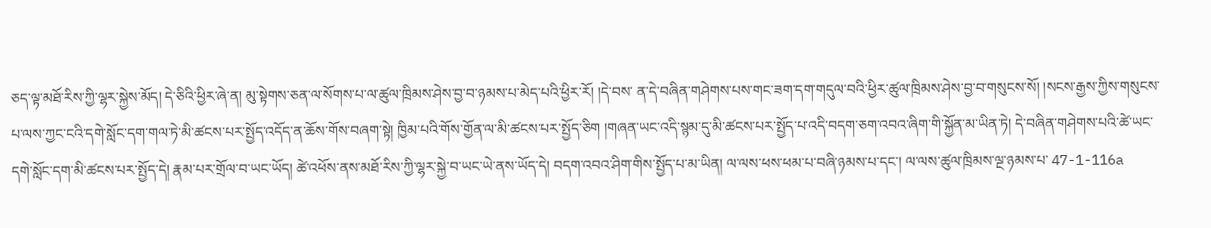ཅད་ལྟ་མཐོ་རིས་ཀྱི་ལྷར་སྐྱེས་མོད། དེ་ཅིའི་ཕྱིར་ཞེ་ན། མུ་སྟེགས་ཅན་ལ་སོགས་པ་ལ་ཚུལ་ཁྲིམས་ཤེས་བྱ་བ་ཉམས་པ་མེད་པའི་ཕྱིར་རོ། །དེ་བས་ ན་དེ་བཞིན་གཤེགས་པས་གང་ཟག་དག་གདུལ་བའི་ཕྱིར་ཚུལ་ཁྲིམས་ཤེས་བྱ་བ་གསུངས་སོ། །སངས་རྒྱས་ཀྱིས་གསུངས་པ་ལས་ཀྱང་ངའི་དགེ་སློང་དག་གལ་ཏེ་མི་ཚངས་པར་སྤྱོད་འདོད་ན་ཆོས་གོས་བཞག་སྟེ། ཁྱིམ་པའི་གོས་གྱོན་ལ་མི་ཚངས་པར་སྤྱོད་ཅིག །གཞན་ཡང་འདི་སྙམ་དུ་མི་ཚངས་པར་སྤྱོད་པ་འདི་བདག་ཅག་འབའ་ཞིག་གི་སྐྱོན་མ་ཡིན་ཏེ། དེ་བཞིན་གཤེགས་པའི་ཚེ་ཡང་དགེ་སློང་དག་མི་ཚངས་པར་སྤྱོད་དེ། རྣམ་པར་གྲོལ་བ་ཡང་ཡོད། ཚེ་འཕོས་ནས་མཐོ་རིས་ཀྱི་ལྷར་སྐྱེ་བ་ཡང་ཡེ་ནས་ཡོད་དེ། བདག་འབའ་ཤིག་གིས་སྤྱོད་པ་མ་ཡིན། ལ་ལས་ཕས་ཕམ་པ་བཞི་ཉམས་པ་དང་། ལ་ལས་ཚུལ་ཁྲིམས་ལྔ་ཉམས་པ་ 47-1-116a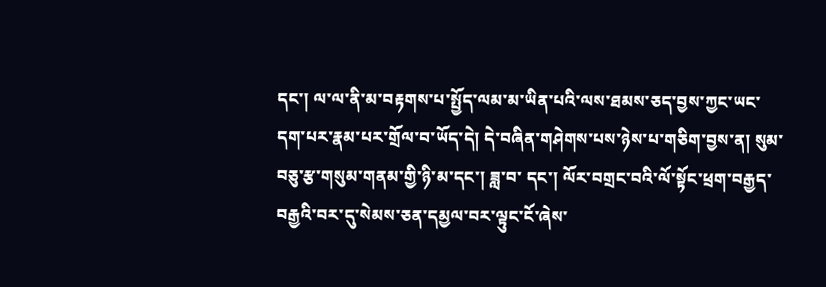དང་། ལ་ལ་ནི་མ་བརྟགས་པ་སྤྱོད་ལམ་མ་ཡིན་པའི་ལས་ཐམས་ཅད་བྱས་ཀྱང་ཡང་དག་པར་རྣམ་པར་གྲོལ་བ་ཡོད་དེ། དེ་བཞིན་གཤེགས་པས་ཉེས་པ་གཅིག་བྱས་ན། སུམ་བཅུ་རྩ་གསུམ་གནམ་གྱི་ཉི་མ་དང་། ཟླ་བ་ དང་། ལོར་བགྲང་བའི་ལོ་སྟོང་ཕྲག་བརྒྱད་བརྒྱའི་བར་དུ་སེམས་ཅན་དམྱལ་བར་ལྟུང་ངོ་ཞེས་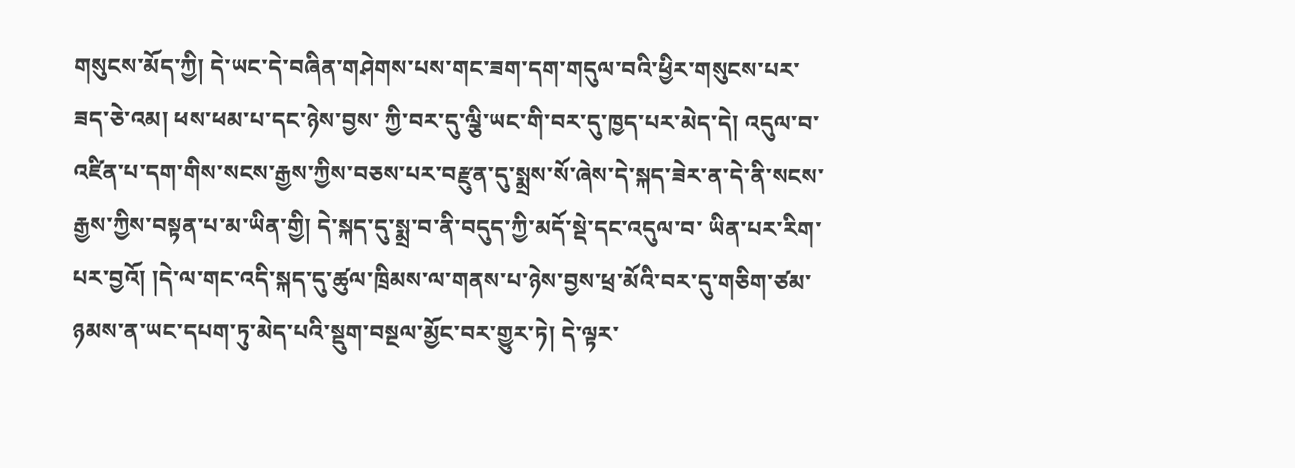གསུངས་མོད་ཀྱི། དེ་ཡང་དེ་བཞིན་གཤེགས་པས་གང་ཟག་དག་གདུལ་བའི་ཕྱིར་གསུངས་པར་ཟད་ཅེ་འམ། ཕས་ཕམ་པ་དང་ཉེས་བྱས་ ཀྱི་བར་དུ་ལྕི་ཡང་གི་བར་དུ་ཁྱད་པར་མེད་དེ། འདུལ་བ་འཛིན་པ་དག་གིས་སངས་རྒྱས་ཀྱིས་བཅས་པར་བརྫུན་དུ་སྨྲས་སོ་ཞེས་དེ་སྐད་ཟེར་ན་དེ་ནི་སངས་རྒྱས་ཀྱིས་བསྟན་པ་མ་ཡིན་གྱི། དེ་སྐད་དུ་སྨྲ་བ་ནི་བདུད་ཀྱི་མདོ་སྡེ་དང་འདུལ་བ་ ཡིན་པར་རིག་པར་བྱའོ། །དེ་ལ་གང་འདི་སྐད་དུ་ཚུལ་ཁྲིམས་ལ་གནས་པ་ཉེས་བྱས་ཕྲ་མོའི་བར་དུ་གཅིག་ཙམ་ཉམས་ན་ཡང་དཔག་ཏུ་མེད་པའི་སྡུག་བསྔལ་མྱོང་བར་གྱུར་ཏེ། དེ་ལྟར་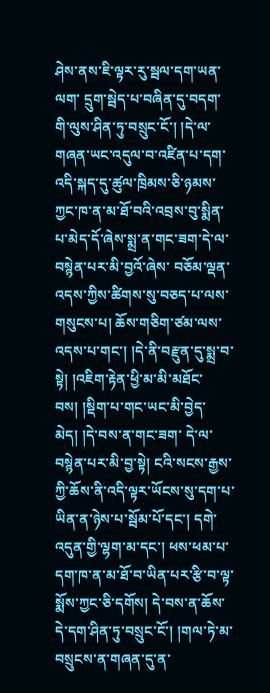ཤེས་ནས་ཇི་ལྟར་རུ་སྦལ་དག་ཡན་ལག་ དྲུག་སྦེད་པ་བཞིན་དུ་བདག་གི་ལུས་ཤིན་ཏུ་བསྲུང་ངོ་། །དེ་ལ་གཞན་ཡང་འདུལ་བ་འཛིན་པ་དག་འདི་སྐད་དུ་ཚུལ་ཁྲིམས་ཅི་ཉམས་ཀྱང་ཁ་ན་མ་ཐོ་བའི་འབྲས་བུ་སྨིན་པ་མེད་དོ་ཞེས་སྨྲ་ན་གང་ཟག་དེ་ལ་བསྙེན་པར་མི་བྱའོ་ཞེས་ བཅོམ་ལྡན་འདས་ཀྱིས་ཚིགས་སུ་བཅད་པ་ལས་གསུངས་པ། ཆོས་གཅིག་ཙམ་ལས་འདས་པ་གང་། །དེ་ནི་བརྫུན་དུ་སྨྲ་བ་སྟེ། །འཇིག་རྟེན་ཕྱི་མ་མི་མཐོང་བས། །སྡིག་པ་གང་ཡང་མི་བྱེད་མེད། །དེ་བས་ན་གང་ཟག་ དེ་ལ་བསྙེན་པར་མི་བྱ་སྟེ། ངའི་སངས་རྒྱས་ཀྱི་ཆོས་ནི་འདི་ལྟར་ཡོངས་སུ་དག་པ་ཡིན་ན་ཉེས་པ་སྦོམ་པོ་དང་། དགེ་འདུན་གྱི་ལྷག་མ་དང་། ཕས་ཕམ་པ་དག་ཁ་ན་མ་ཐོ་བ་ཡིན་པར་རྩི་བ་ལྟ་སྨོས་ཀྱང་ཅི་དགོས། དེ་བས་ན་ཆོས་ དེ་དག་ཤིན་ཏུ་བསྲུང་ངོ་། །གལ་ཏེ་མ་བསྲུངས་ན་གཞན་དུ་ན་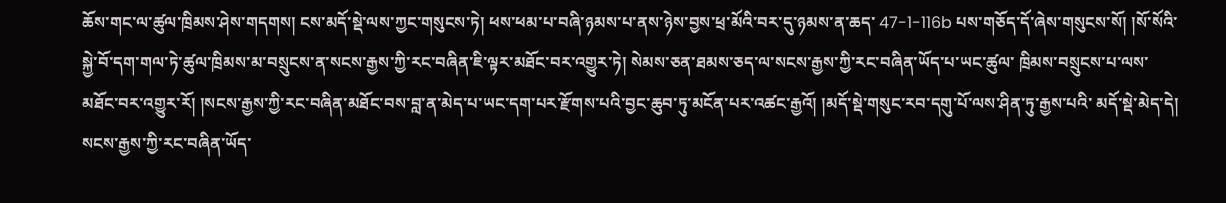ཆོས་གང་ལ་ཚུལ་ཁྲིམས་ཤེས་གདགས། ངས་མདོ་སྡེ་ལས་ཀྱང་གསུངས་ཏེ། ཕས་ཕམ་པ་བཞི་ཉམས་པ་ནས་ཉེས་བྱས་ཕྲ་མོའི་བར་དུ་ཉམས་ན་ཆད་ 47-1-116b པས་གཅོད་དོ་ཞེས་གསུངས་སོ། །སོ་སོའི་སྐྱེ་བོ་དག་གལ་ཏེ་ཚུལ་ཁྲིམས་མ་བསྲུངས་ན་སངས་རྒྱས་ཀྱི་རང་བཞིན་ཇི་ལྟར་མཐོང་བར་འགྱུར་ཏེ། སེམས་ཅན་ཐམས་ཅད་ལ་སངས་རྒྱས་ཀྱི་རང་བཞིན་ཡོད་པ་ཡང་ཚུལ་ ཁྲིམས་བསྲུངས་པ་ལས་མཐོང་བར་འགྱུར་རོ། །སངས་རྒྱས་ཀྱི་རང་བཞིན་མཐོང་བས་བླ་ན་མེད་པ་ཡང་དག་པར་རྫོགས་པའི་བྱང་ཆུབ་ཏུ་མངོན་པར་འཚང་རྒྱའོ། །མདོ་སྡེ་གསུང་རབ་དགུ་པོ་ལས་ཤིན་ཏུ་རྒྱས་པའི་ མདོ་སྡེ་མེད་དེ། སངས་རྒྱས་ཀྱི་རང་བཞིན་ཡོད་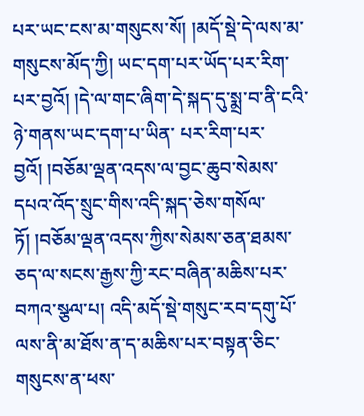པར་ཡང་ངས་མ་གསུངས་སོ། །མདོ་སྡེ་དེ་ལས་མ་གསུངས་མོད་ཀྱི། ཡང་དག་པར་ཡོད་པར་རིག་པར་བྱའོ། །དེ་ལ་གང་ཞིག་དེ་སྐད་དུ་སྨྲ་བ་ནི་ངའི་ཉེ་གནས་ཡང་དག་པ་ཡིན་ པར་རིག་པར་བྱའོ། །བཅོམ་ལྡན་འདས་ལ་བྱང་ཆུབ་སེམས་དཔའ་འོད་སྲུང་གིས་འདི་སྐད་ཅེས་གསོལ་ཏོ། །བཅོམ་ལྡན་འདས་ཀྱིས་སེམས་ཅན་ཐམས་ཅད་ལ་སངས་རྒྱས་ཀྱི་རང་བཞིན་མཆིས་པར་བཀའ་སྩལ་པ། འདི་མདོ་སྡེ་གསུང་རབ་དགུ་པོ་ལས་ནི་མ་ཐོས་ན་ད་མཆིས་པར་བསྟན་ཅིང་གསུངས་ན་ཕས་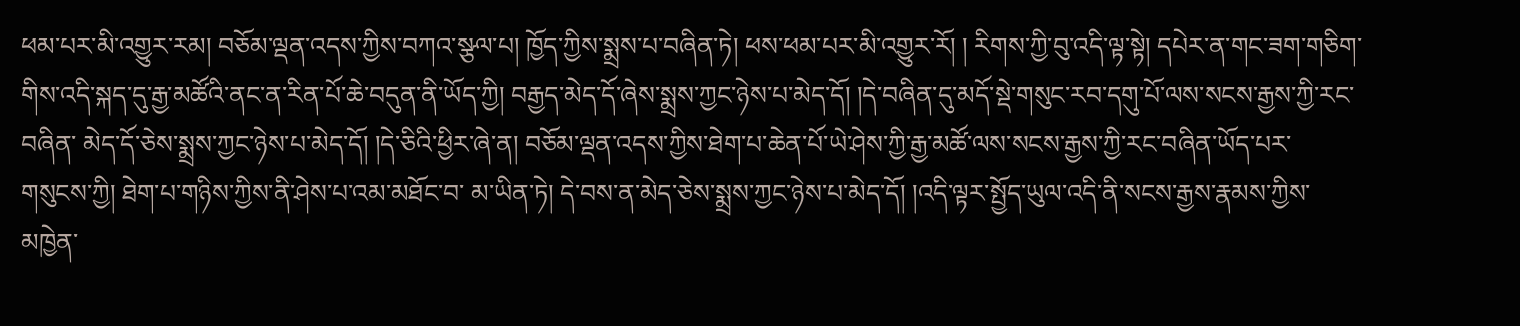ཕམ་པར་མི་འགྱུར་རམ། བཅོམ་ལྡན་འདས་ཀྱིས་བཀའ་སྩལ་པ། ཁྱོད་ཀྱིས་སྨྲས་པ་བཞིན་ཏེ། ཕས་ཕམ་པར་མི་འགྱུར་རོ། ། རིགས་ཀྱི་བུ་འདི་ལྟ་སྟེ། དཔེར་ན་གང་ཟག་གཅིག་གིས་འདི་སྐད་དུ་རྒྱ་མཚོའི་ནང་ན་རིན་པོ་ཆེ་བདུན་ནི་ཡོད་ཀྱི། བརྒྱད་མེད་དོ་ཞེས་སྨྲས་ཀྱང་ཉེས་པ་མེད་དོ། །དེ་བཞིན་དུ་མདོ་སྡེ་གསུང་རབ་དགུ་པོ་ལས་སངས་རྒྱས་ཀྱི་རང་བཞིན་ མེད་དོ་ཅེས་སྨྲས་ཀྱང་ཉེས་པ་མེད་དོ། །དེ་ཅིའི་ཕྱིར་ཞེ་ན། བཅོམ་ལྡན་འདས་ཀྱིས་ཐེག་པ་ཆེན་པོ་ཡེ་ཤེས་ཀྱི་རྒྱ་མཚོ་ལས་སངས་རྒྱས་ཀྱི་རང་བཞིན་ཡོད་པར་གསུངས་ཀྱི། ཐེག་པ་གཉིས་ཀྱིས་ནི་ཤེས་པ་འམ་མཐོང་བ་ མ་ཡིན་ཏེ། དེ་བས་ན་མེད་ཅེས་སྨྲས་ཀྱང་ཉེས་པ་མེད་དོ། །འདི་ལྟར་སྤྱོད་ཡུལ་འདི་ནི་སངས་རྒྱས་རྣམས་ཀྱིས་མཁྱེན་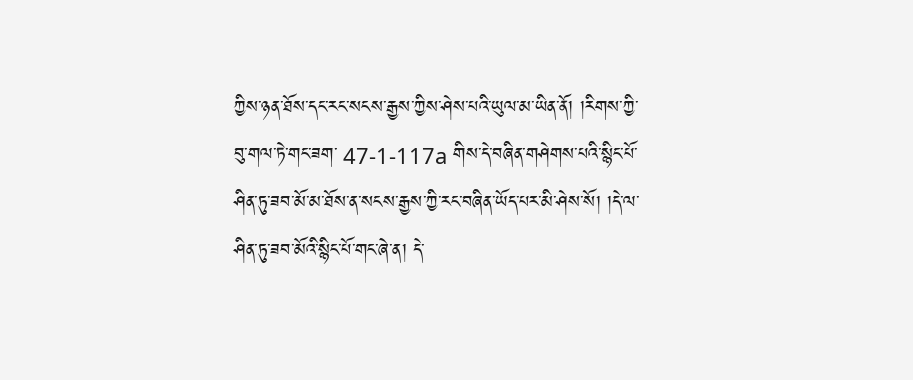ཀྱིས་ཉན་ཐོས་དང་རང་སངས་རྒྱས་ཀྱིས་ཤེས་པའི་ཡུལ་མ་ཡིན་ནོ། །རིགས་ཀྱི་བུ་གལ་ཏེ་གང་ཟག་ 47-1-117a གིས་དེ་བཞིན་གཤེགས་པའི་སྙིང་པོ་ཤིན་ཏུ་ཟབ་མོ་མ་ཐོས་ན་སངས་རྒྱས་ཀྱི་རང་བཞིན་ཡོད་པར་མི་ཤེས་སོ། །དེ་ལ་ཤིན་ཏུ་ཟབ་མོའི་སྙིང་པོ་གང་ཞེ་ན། དེ་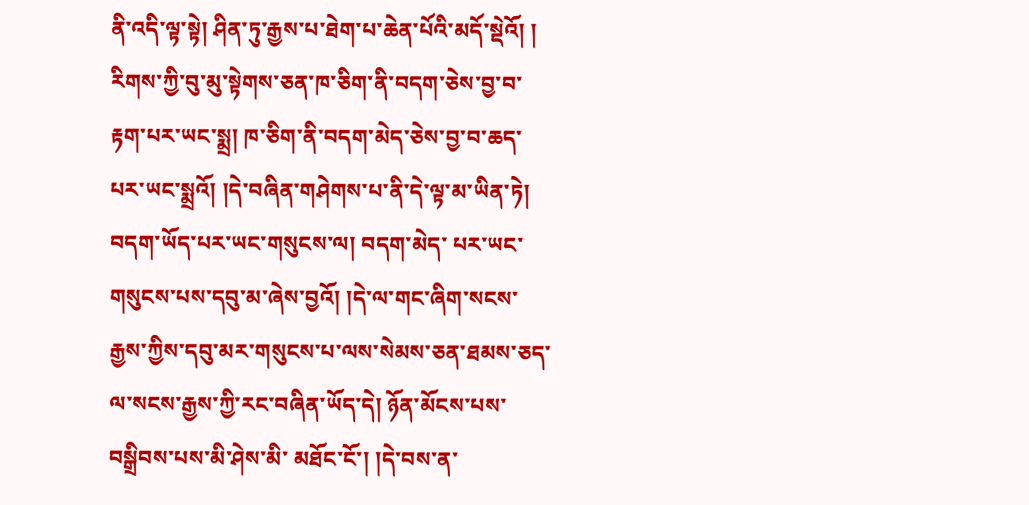ནི་འདི་ལྟ་སྟེ། ཤིན་ཏུ་རྒྱས་པ་ཐེག་པ་ཆེན་པོའི་མདོ་སྡེའོ། ། རིགས་ཀྱི་བུ་མུ་སྟེགས་ཅན་ཁ་ཅིག་ནི་བདག་ཅེས་བྱ་བ་རྟག་པར་ཡང་སྨྲ། ཁ་ཅིག་ནི་བདག་མེད་ཅེས་བྱ་བ་ཆད་པར་ཡང་སྨྲའོ། །དེ་བཞིན་གཤེགས་པ་ནི་དེ་ལྟ་མ་ཡིན་ཏེ། བདག་ཡོད་པར་ཡང་གསུངས་ལ། བདག་མེད་ པར་ཡང་གསུངས་པས་དབུ་མ་ཞེས་བྱའོ། །དེ་ལ་གང་ཞིག་སངས་རྒྱས་ཀྱིས་དབུ་མར་གསུངས་པ་ལས་སེམས་ཅན་ཐམས་ཅད་ལ་སངས་རྒྱས་ཀྱི་རང་བཞིན་ཡོད་དེ། ཉོན་མོངས་པས་བསྒྲིབས་པས་མི་ཤེས་མི་ མཐོང་ངོ་། །དེ་བས་ན་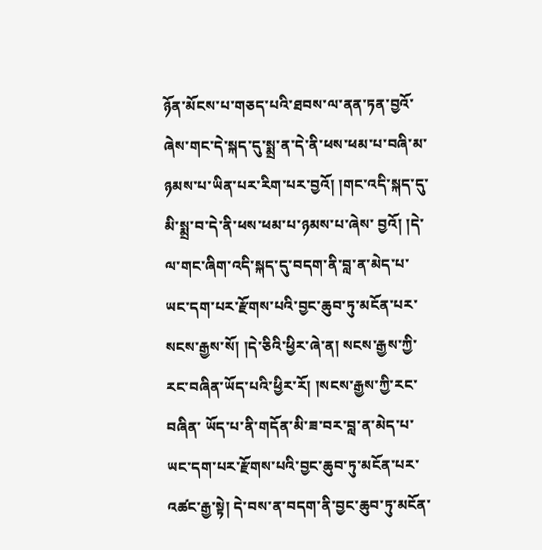ཉོན་མོངས་པ་གཅད་པའི་ཐབས་ལ་ནན་ཏན་བྱའོ་ཞེས་གང་དེ་སྐད་དུ་སྨྲ་ན་དེ་ནི་ཕས་ཕམ་པ་བཞི་མ་ཉམས་པ་ཡིན་པར་རིག་པར་བྱའོ། །གང་འདི་སྐད་དུ་མི་སྨྲ་བ་དེ་ནི་ཕས་ཕམ་པ་ཉམས་པ་ཞེས་ བྱའོ། །དེ་ལ་གང་ཞིག་འདི་སྐད་དུ་བདག་ནི་བླ་ན་མེད་པ་ཡང་དག་པར་རྫོགས་པའི་བྱང་ཆུབ་ཏུ་མངོན་པར་སངས་རྒྱས་སོ། །དེ་ཅིའི་ཕྱིར་ཞེ་ན། སངས་རྒྱས་ཀྱི་རང་བཞིན་ཡོད་པའི་ཕྱིར་རོ། །སངས་རྒྱས་ཀྱི་རང་བཞིན་ ཡོད་པ་ནི་གདོན་མི་ཟ་བར་བླ་ན་མེད་པ་ཡང་དག་པར་རྫོགས་པའི་བྱང་ཆུབ་ཏུ་མངོན་པར་འཚང་རྒྱ་སྟེ། དེ་བས་ན་བདག་ནི་བྱང་ཆུབ་ཏུ་མངོན་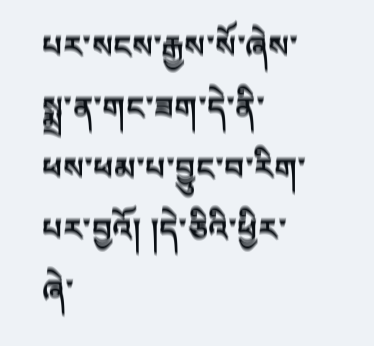པར་སངས་རྒྱས་སོ་ཞེས་སྨྲ་ན་གང་ཟག་དེ་ནི་ཕས་ཕམ་པ་བྱུང་བ་རིག་ པར་བྱའོ། །དེ་ཅིའི་ཕྱིར་ཞེ་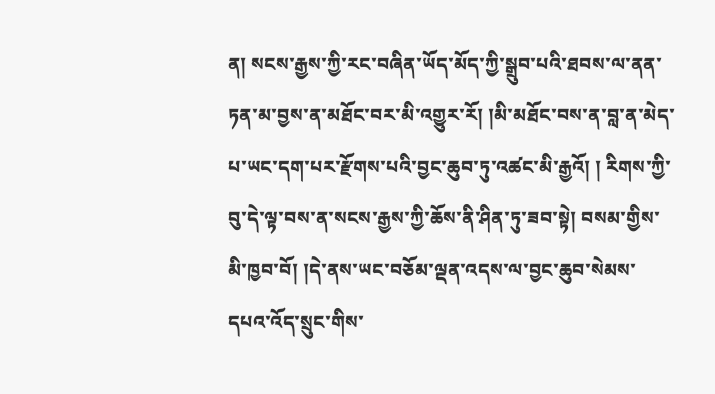ན། སངས་རྒྱས་ཀྱི་རང་བཞིན་ཡོད་མོད་ཀྱི་སྒྲུབ་པའི་ཐབས་ལ་ནན་ཏན་མ་བྱས་ན་མཐོང་བར་མི་འགྱུར་རོ། །མི་མཐོང་བས་ན་བླ་ན་མེད་པ་ཡང་དག་པར་རྫོགས་པའི་བྱང་ཆུབ་ཏུ་འཚང་མི་རྒྱའོ། ། རིགས་ཀྱི་བུ་དེ་ལྟ་བས་ན་སངས་རྒྱས་ཀྱི་ཆོས་ནི་ཤིན་ཏུ་ཟབ་སྟེ། བསམ་གྱིས་མི་ཁྱབ་བོ། །དེ་ནས་ཡང་བཅོམ་ལྡན་འདས་ལ་བྱང་ཆུབ་སེམས་དཔའ་འོད་སྲུང་གིས་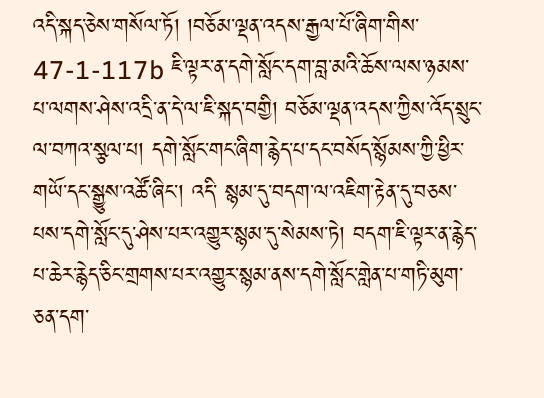འདི་སྐད་ཅེས་གསོལ་ཏོ། །བཅོམ་ལྡན་འདས་རྒྱལ་པོ་ཞིག་གིས་ 47-1-117b ཇི་ལྟར་ན་དགེ་སློང་དག་བླ་མའི་ཆོས་ལས་ཉམས་པ་ལགས་ཤེས་འདྲི་ན་དེ་ལ་ཇི་སྐད་བགྱི། བཅོམ་ལྡན་འདས་ཀྱིས་འོད་སྲུང་ལ་བཀའ་སྩལ་པ། དགེ་སློང་གང་ཞིག་རྙེད་པ་དང་བསོད་སྙོམས་ཀྱི་ཕྱིར་གཡོ་དང་སྒྱུས་འཚོ་ཞིང་། འདི་ སྙམ་དུ་བདག་ལ་འཇིག་རྟེན་དུ་བཅས་པས་དགེ་སློང་དུ་ཤེས་པར་འགྱུར་སྙམ་དུ་སེམས་ཏེ། བདག་ཇི་ལྟར་ན་རྙེད་པ་ཆེར་རྙེད་ཅིང་གྲགས་པར་འགྱུར་སྙམ་ནས་དགེ་སློང་གླེན་པ་གཏི་མུག་ཅན་དག་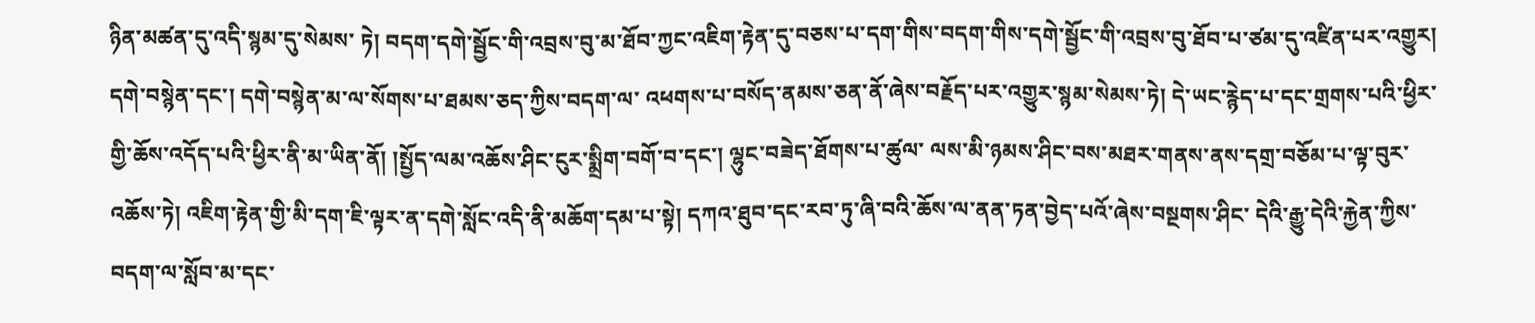ཉིན་མཚན་དུ་འདི་སྙམ་དུ་སེམས་ ཏེ། བདག་དགེ་སྦྱོང་གི་འབྲས་བུ་མ་ཐོབ་ཀྱང་འཇིག་རྟེན་དུ་བཅས་པ་དག་གིས་བདག་གིས་དགེ་སྦྱོང་གི་འབྲས་བུ་ཐོབ་པ་ཙམ་དུ་འཛིན་པར་འགྱུར། དགེ་བསྙེན་དང་། དགེ་བསྙེན་མ་ལ་སོགས་པ་ཐམས་ཅད་ཀྱིས་བདག་ལ་ འཕགས་པ་བསོད་ནམས་ཅན་ནོ་ཞེས་བརྗོད་པར་འགྱུར་སྙམ་སེམས་ཏེ། དེ་ཡང་རྙེད་པ་དང་གྲགས་པའི་ཕྱིར་གྱི་ཆོས་འདོད་པའི་ཕྱིར་ནི་མ་ཡིན་ནོ། །སྤྱོད་ལམ་འཆོས་ཤིང་ངུར་སྨྲིག་བགོ་བ་དང་། ལྷུང་བཟེད་ཐོགས་པ་ཚུལ་ ལས་མི་ཉམས་ཤིང་བས་མཐར་གནས་ནས་དགྲ་བཅོམ་པ་ལྟ་བུར་འཆོས་ཏེ། འཇིག་རྟེན་གྱི་མི་དག་ཇི་ལྟར་ན་དགེ་སློང་འདི་ནི་མཆོག་དམ་པ་སྟེ། དཀའ་ཐུབ་དང་རབ་ཏུ་ཞི་བའི་ཆོས་ལ་ནན་ཏན་བྱེད་པའོ་ཞེས་བསྔགས་ཤིང་ དེའི་རྒྱུ་དེའི་རྐྱེན་ཀྱིས་བདག་ལ་སློབ་མ་དང་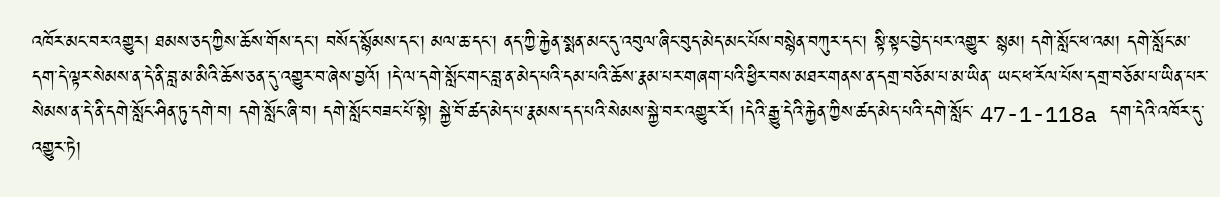འཁོར་མང་བར་འགྱུར། ཐམས་ཅད་ཀྱིས་ཆོས་གོས་དང་། བསོད་སྙོམས་དང་། མལ་ཆ་དང་། ནད་ཀྱི་རྐྱེན་སྨན་མང་དུ་འབུལ་ཞིང་བུད་མེད་མང་པོས་བསྙེན་བཀུར་དང་། སྟི་སྟང་བྱེད་པར་འགྱུར་ སྙམ། དགེ་སློང་ཕ་འམ། དགེ་སློང་མ་དག་དེ་ལྟར་སེམས་ན་དེ་ནི་བླ་མ་མིའི་ཆོས་ཅན་དུ་འགྱུར་བ་ཞེས་བྱའོ། །དེ་ལ་དགེ་སློང་གང་བླ་ན་མེད་པའི་དམ་པའི་ཆོས་རྣམ་པར་གཞག་པའི་ཕྱིར་བས་མཐར་གནས་ན་དགྲ་བཅོམ་པ་མ་ཡིན་ ཡང་ཕ་རོལ་པོས་དགྲ་བཅོམ་པ་ཡིན་པར་སེམས་ན་དེ་ནི་དགེ་སློང་ཤིན་ཏུ་དགེ་བ། དགེ་སློང་ཞི་བ། དགེ་སློང་བཟང་པོ་སྟེ། སྐྱེ་བོ་ཚད་མེད་པ་རྣམས་དད་པའི་སེམས་སྐྱེ་བར་འགྱུར་རོ། །དེའི་རྒྱུ་དེའི་རྐྱེན་ཀྱིས་ཚད་མེད་པའི་དགེ་སློང་ 47-1-118a དག་དེའི་འཁོར་དུ་འགྱུར་ཏེ།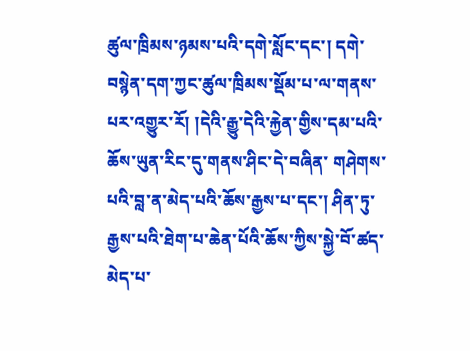ཚུལ་ཁྲིམས་ཉམས་པའི་དགེ་སློང་དང་། དགེ་བསྙེན་དག་ཀྱང་ཚུལ་ཁྲིམས་སྡོམ་པ་ལ་གནས་པར་འགྱུར་རོ། །དེའི་རྒྱུ་དེའི་རྐྱེན་གྱིས་དམ་པའི་ཆོས་ཡུན་རིང་དུ་གནས་ཤིང་དེ་བཞིན་ གཤེགས་པའི་བླ་ན་མེད་པའི་ཆོས་རྒྱས་པ་དང་། ཤིན་ཏུ་རྒྱས་པའི་ཐེག་པ་ཆེན་པོའི་ཆོས་ཀྱིས་སྐྱེ་བོ་ཚད་མེད་པ་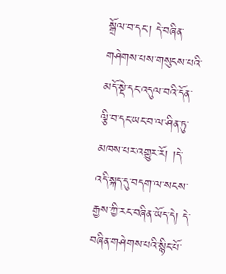སྒྲོལ་བ་དང་། དེ་བཞིན་གཤེགས་པས་གསུངས་པའི་མདོ་སྡེ་དང་འདུལ་བའི་དོན་ལྕི་བ་དང་ཡང་བ་ལ་ཤིན་ཏུ་ མཁས་པར་འགྱུར་རོ། །དེ་འདི་སྐད་དུ་བདག་ལ་སངས་རྒྱས་ཀྱི་རང་བཞིན་ཡོད་དེ། དེ་བཞིན་གཤེགས་པའི་སྙིང་པོ་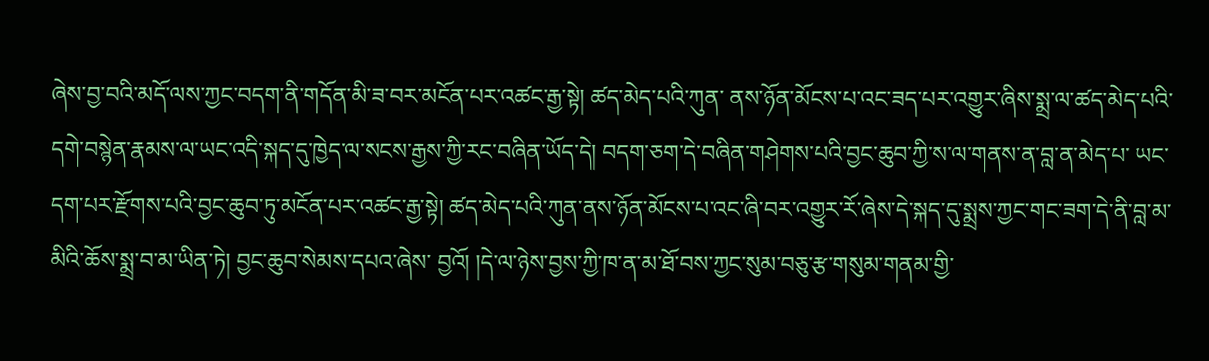ཞེས་བྱ་བའི་མདོ་ལས་ཀྱང་བདག་ནི་གདོན་མི་ཟ་བར་མངོན་པར་འཚང་རྒྱ་སྟེ། ཚད་མེད་པའི་ཀུན་ ནས་ཉོན་མོངས་པ་འང་ཟད་པར་འགྱུར་ཞིས་སྨྲ་ལ་ཚད་མེད་པའི་དགེ་བསྙེན་རྣམས་ལ་ཡང་འདི་སྐད་དུ་ཁྱེད་ལ་སངས་རྒྱས་ཀྱི་རང་བཞིན་ཡོད་དེ། བདག་ཅག་དེ་བཞིན་གཤེགས་པའི་བྱང་ཆུབ་ཀྱི་ས་ལ་གནས་ན་བླ་ན་མེད་པ་ ཡང་དག་པར་རྫོགས་པའི་བྱང་ཆུབ་ཏུ་མངོན་པར་འཚང་རྒྱ་སྟེ། ཚད་མེད་པའི་ཀུན་ནས་ཉོན་མོངས་པ་འང་ཞི་བར་འགྱུར་རོ་ཞེས་དེ་སྐད་དུ་སྨྲས་ཀྱང་གང་ཟག་དེ་ནི་བླ་མ་མིའི་ཆོས་སྨྲ་བ་མ་ཡིན་ཏེ། བྱང་ཆུབ་སེམས་དཔའ་ཞེས་ བྱའོ། །དེ་ལ་ཉེས་བྱས་ཀྱི་ཁ་ན་མ་ཐོ་བས་ཀྱང་སུམ་བཅུ་རྩ་གསུམ་གནམ་གྱི་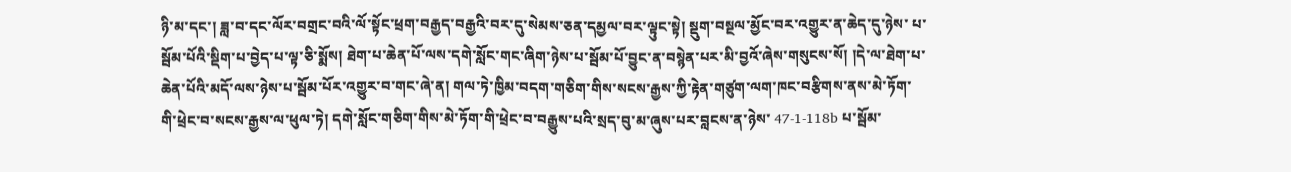ཉི་མ་དང་། ཟླ་བ་དང་ལོར་བགྲང་བའི་ལོ་སྟོང་ཕྲག་བརྒྱད་བརྒྱའི་བར་དུ་སེམས་ཅན་དམྱལ་བར་ལྟུང་སྟེ། སྡུག་བསྔལ་མྱོང་བར་འགྱུར་ན་ཆེད་དུ་ཉེས་ པ་སྦོམ་པོའི་སྡིག་པ་བྱེད་པ་ལྟ་ཅི་སྨོས། ཐེག་པ་ཆེན་པོ་ལས་དགེ་སློང་གང་ཞིག་ཉེས་པ་སྦོམ་པོ་བྱུང་ན་བསྙེན་པར་མི་བྱའོ་ཞེས་གསུངས་སོ། །དེ་ལ་ཐེག་པ་ཆེན་པོའི་མདོ་ལས་ཉེས་པ་སྦོམ་པོར་འགྱུར་བ་གང་ཞེ་ན། གལ་ཏེ་ཁྱིམ་བདག་གཅིག་གིས་སངས་རྒྱས་ཀྱི་རྟེན་གཙུག་ལག་ཁང་བརྩིགས་ནས་མེ་ཏོག་གི་ཕྲེང་བ་སངས་རྒྱས་ལ་ཕུལ་ཏེ། དགེ་སློང་གཅིག་གིས་མེ་ཏོག་གི་ཕྲེང་བ་བརྒྱུས་པའི་སྲད་བུ་མ་ཞུས་པར་བླངས་ན་ཉེས་ 47-1-118b པ་སྦོམ་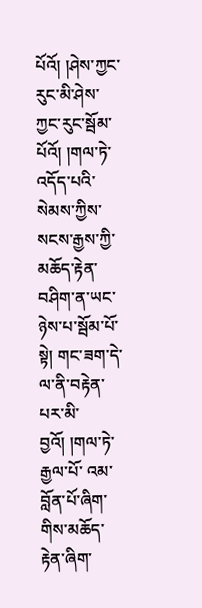པོའོ། །ཤེས་ཀྱང་རུང་མི་ཤེས་ཀྱང་རུང་སྦོམ་པོའོ། །གལ་ཏེ་འདོད་པའི་སེམས་ཀྱིས་སངས་རྒྱས་ཀྱི་མཆོད་རྟེན་བཤིག་ན་ཡང་ཉེས་པ་སྦོམ་པོ་སྟེ། གང་ཟག་དེ་ལ་ནི་བརྟེན་པར་མི་བྱའོ། །གལ་ཏེ་རྒྱལ་པོ་ འམ་བློན་པོ་ཞིག་གིས་མཆོད་རྟེན་ཞིག་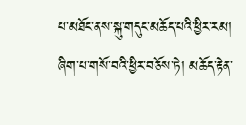པ་མཐོང་ནས་སྐུ་གདུང་མཆོད་པའི་ཕྱིར་རམ། ཞིག་པ་གསོ་བའི་ཕྱིར་བཅོས་ཏེ། མཆོད་རྟེན་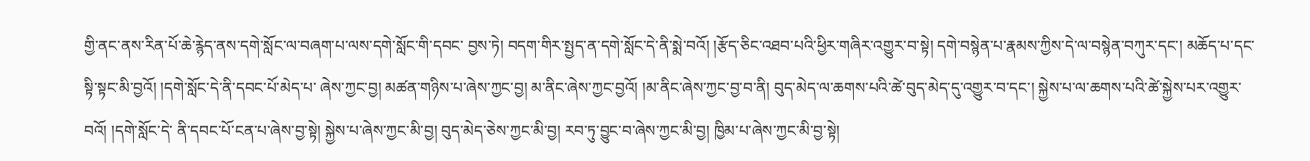གྱི་ནང་ནས་རིན་པོ་ཆེ་རྙེད་ནས་དགེ་སློང་ལ་བཞག་པ་ལས་དགེ་སློང་གི་དབང་ བྱས་ཏེ། བདག་གིར་སྤྱད་ན་དགེ་སློང་དེ་ནི་སྨེ་བའོ། །རྩོད་ཅིང་འཐབ་པའི་ཕྱིར་གཞིར་འགྱུར་བ་སྟེ། དགེ་བསྙེན་པ་རྣམས་ཀྱིས་དེ་ལ་བསྙེན་བཀུར་དང་། མཆོད་པ་དང་སྟི་སྟང་མི་བྱའོ། །དགེ་སློང་དེ་ནི་དབང་པོ་མེད་པ་ ཞེས་ཀྱང་བྱ། མཚན་གཉིས་པ་ཞེས་ཀྱང་བྱ། མ་ནིང་ཞེས་ཀྱང་བྱའོ། །མ་ནིང་ཞེས་ཀྱང་བྱ་བ་ནི། བུད་མེད་ལ་ཆགས་པའི་ཚེ་བུད་མེད་དུ་འགྱུར་བ་དང་། སྐྱེས་པ་ལ་ཆགས་པའི་ཚེ་སྐྱེས་པར་འགྱུར་བའོ། །དགེ་སློང་དེ་ ནི་དབང་པོ་ངན་པ་ཞེས་བྱ་སྟེ། སྐྱེས་པ་ཞེས་ཀྱང་མི་བྱ། བུད་མེད་ཅེས་ཀྱང་མི་བྱ། རབ་ཏུ་བྱུང་བ་ཞེས་ཀྱང་མི་བྱ། ཁྱིམ་པ་ཞེས་ཀྱང་མི་བྱ་སྟེ།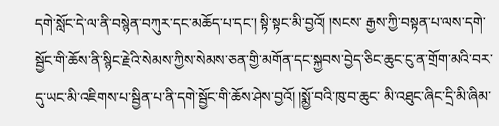དགེ་སློང་དེ་ལ་ནི་བསྙེན་བཀུར་དང་མཆོད་པ་དང་། སྟི་སྟང་མི་བྱའོ། །སངས་ རྒྱས་ཀྱི་བསྟན་པ་ལས་དགེ་སྦྱོང་གི་ཆོས་ནི་སྙིང་རྗེའི་སེམས་ཀྱིས་སེམས་ཅན་གྱི་མགོན་དང་སྐྱབས་བྱེད་ཅིང་ཆུང་ངུ་ན་གྲོག་མའི་བར་དུ་ཡང་མི་འཇིགས་པ་སྦྱིན་པ་ནི་དགེ་སྦྱོང་གི་ཆོས་ཤེས་བྱའོ། །སྨྱོ་བའི་ཁུ་བ་ཆུང་ མི་འཐུང་ཞིང་དྲི་མི་ཞིམ་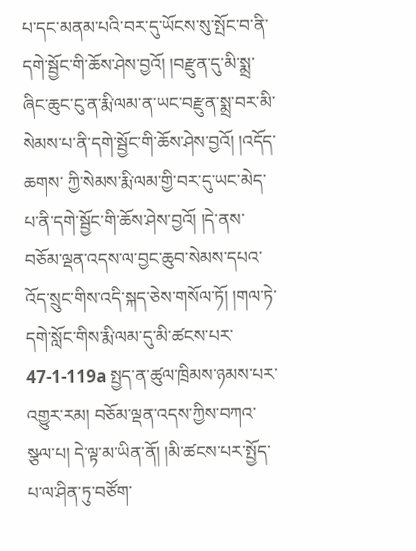པ་དང་མནམ་པའི་བར་དུ་ཡོངས་སུ་སྤོང་བ་ནི་དགེ་སྦྱོང་གི་ཆོས་ཤེས་བྱའོ། །བརྫུན་དུ་མི་སྨྲ་ཞིང་ཆུང་ངུ་ན་རྨི་ལམ་ན་ཡང་བརྫུན་སྨྲ་བར་མི་སེམས་པ་ནི་དགེ་སྦྱོང་གི་ཆོས་ཤེས་བྱའོ། །འདོད་ཆགས་ ཀྱི་སེམས་རྨི་ལམ་གྱི་བར་དུ་ཡང་མེད་པ་ནི་དགེ་སྦྱོང་གི་ཆོས་ཤེས་བྱའོ། །དེ་ནས་བཅོམ་ལྡན་འདས་ལ་བྱང་ཆུབ་སེམས་དཔའ་འོད་སྲུང་གིས་འདི་སྐད་ཅེས་གསོལ་ཏོ། །གལ་ཏེ་དགེ་སློང་གིས་རྨི་ལམ་དུ་མི་ཚངས་པར་ 47-1-119a སྤྱད་ན་ཚུལ་ཁྲིམས་ཉམས་པར་འགྱུར་རམ། བཅོམ་ལྡན་འདས་ཀྱིས་བཀའ་སྩལ་པ། དེ་ལྟ་མ་ཡིན་ནོ། །མི་ཚངས་པར་སྤྱོད་པ་ལ་ཤིན་ཏུ་བཙོག་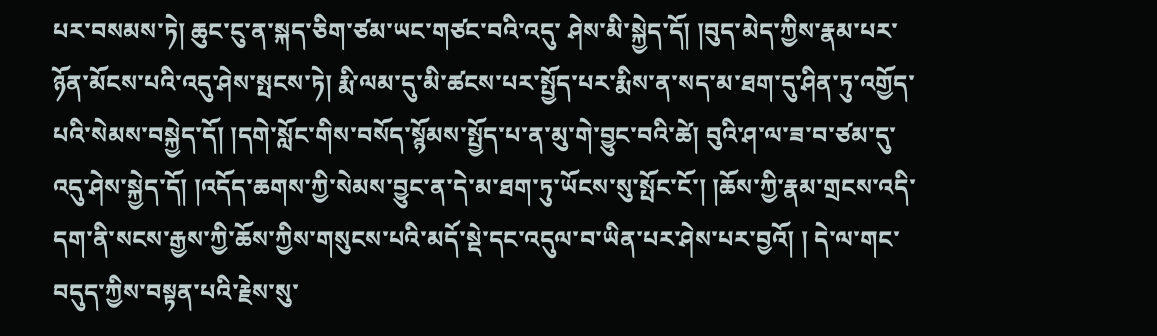པར་བསམས་ཏེ། ཆུང་ངུ་ན་སྐད་ཅིག་ཙམ་ཡང་གཙང་བའི་འདུ་ ཤེས་མི་སྐྱེད་དོ། །བུད་མེད་ཀྱིས་རྣམ་པར་ཉོན་མོངས་པའི་འདུ་ཤེས་སྤངས་ཏེ། རྨི་ལམ་དུ་མི་ཚངས་པར་སྤྱོད་པར་རྨིས་ན་སད་མ་ཐག་དུ་ཤིན་ཏུ་འགྱོད་པའི་སེམས་བསྐྱེད་དོ། །དགེ་སློང་གིས་བསོད་སྙོམས་སྤྱོད་པ་ན་མུ་གེ་བྱུང་བའི་ཚེ། བུའི་ཤ་ལ་ཟ་བ་ཙམ་དུ་འདུ་ཤེས་སྐྱེད་དོ། །འདོད་ཆགས་ཀྱི་སེམས་བྱུང་ན་དེ་མ་ཐག་ཏུ་ཡོངས་སུ་སྤོང་ངོ་། །ཆོས་ཀྱི་རྣམ་གྲངས་འདི་དག་ནི་སངས་རྒྱས་ཀྱི་ཆོས་ཀྱིས་གསུངས་པའི་མདོ་སྡེ་དང་འདུལ་བ་ཡིན་པར་ཤེས་པར་བྱའོ། ། དེ་ལ་གང་བདུད་ཀྱིས་བསྟན་པའི་རྗེས་སུ་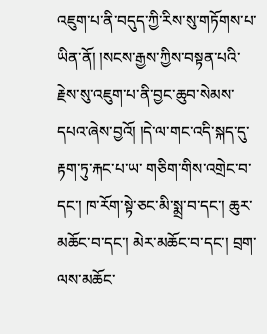འཇུག་པ་ནི་བདུད་ཀྱི་རིས་སུ་གཏོགས་པ་ཡིན་ནོ། །སངས་རྒྱས་ཀྱིས་བསྟན་པའི་རྗེས་སུ་འཇུག་པ་ནི་བྱང་ཆུབ་སེམས་དཔའ་ཞེས་བྱའོ། །དེ་ལ་གང་འདི་སྐད་དུ་རྟག་ཏུ་རྐང་པ་ཡ་ གཅིག་གིས་འགྲེང་བ་དང་། ཁ་རོག་སྟེ་ཅང་མི་སྨྲ་བ་དང་། ཆུར་མཆོང་བ་དང་། མེར་མཆོང་བ་དང་། བྲག་ལས་མཆོང་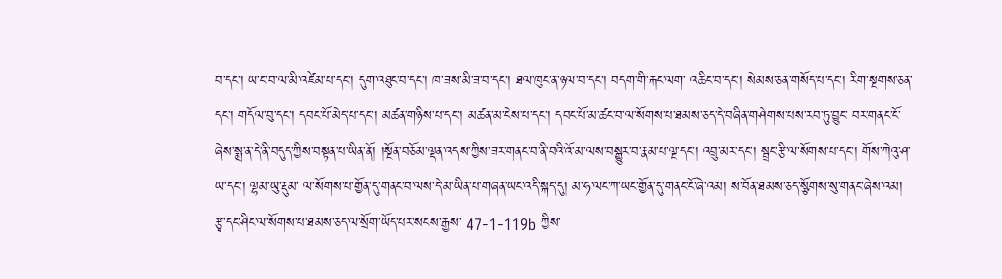བ་དང་། ཡ་ང་བ་ལ་མི་འཛེམ་པ་དང་། དུག་འཐུང་བ་དང་། ཁ་ཟས་མི་ཟ་བ་དང་། ཐལ་ཁུང་ན་ཉལ་བ་དང་། བདག་གི་རྐང་ལག་ འཆིང་བ་དང་། སེམས་ཅན་གསོད་པ་དང་། རིག་སྔགས་ཅན་དང་། གདོལ་བུ་དང་། དབང་པོ་མེད་པ་དང་། མཚན་གཉིས་པ་དང་། མཚན་མ་ངེས་པ་དང་། དབང་པོ་མ་ཚང་བ་ལ་སོགས་པ་ཐམས་ཅད་དེ་བཞིན་གཤེགས་པས་རབ་ཏུ་བྱུང་ བར་གནང་ངོ་ཞེས་སྨྲ་ན་དེ་ནི་བདུད་ཀྱིས་བསྟན་པ་ཡིན་ནོ། །སྔོན་བཅོམ་ལྡན་འདས་ཀྱིས་ཟར་གནང་བ་ནི་བའི་འོ་མ་ལས་བསྒྱུར་བ་རྣམ་པ་ལྔ་དང་། འབྲུ་མར་དང་། སྦྲང་རྩི་ལ་སོགས་པ་དང་། གོས་ཀེའུ་ཤ་ཡ་དང་། ལྷམ་ཡུ་རྡུམ་ ལ་སོགས་པ་གྱོན་དུ་གནང་བ་ལས་དེ་མ་ཡིན་པ་གཞན་ཡང་འདི་སྐད་དུ། མ་ཧ་ལང་ཀ་ཡང་གྱོན་དུ་གནང་ངོ་ཞེ་འམ། ས་བོན་ཐམས་ཅད་སྩོགས་སུ་གནང་ཞེས་འམ། རྩྭ་དང་ཤིང་ལ་སོགས་པ་ཐམས་ཅད་ལ་སྲོག་ཡོད་པར་སངས་རྒྱས་ 47-1-119b ཀྱིས་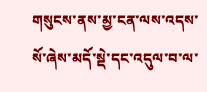གསུངས་ནས་མྱ་ངན་ལས་འདས་སོ་ཞེས་མདོ་སྡེ་དང་འདུལ་བ་ལ་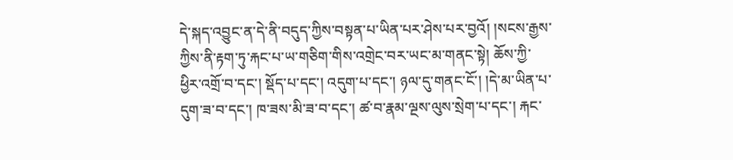དེ་སྐད་འབྱུང་ན་དེ་ནི་བདུད་ཀྱིས་བསྟན་པ་ཡིན་པར་ཤེས་པར་བྱའོ། །སངས་རྒྱས་ཀྱིས་ནི་རྟག་ཏུ་རྐང་པ་ཡ་གཅིག་གིས་འགྲེང་བར་ཡང་མ་གནང་སྟེ། ཆོས་ཀྱི་ ཕྱིར་འགྲོ་བ་དང་། སྡོད་པ་དང་། འདུག་པ་དང་། ཉལ་དུ་གནང་ངོ་། །དེ་མ་ཡིན་པ་དུག་ཟ་བ་དང་། ཁ་ཟས་མི་ཟ་བ་དང་། ཚ་བ་རྣམ་ལྔས་ལུས་སྲེག་པ་དང་། རྐང་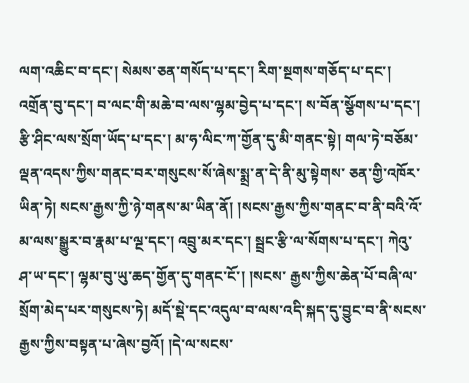ལག་འཆིང་བ་དང་། སེམས་ཅན་གསོད་པ་དང་། རིག་སྔགས་གཅོད་པ་དང་། འགྲོན་བུ་དང་། བ་ལང་གི་མཆེ་བ་ལས་ལྷམ་བྱེད་པ་དང་། ས་བོན་སྩོགས་པ་དང་། རྩི་ཤིང་ལས་སྲོག་ཡོད་པ་དང་། མ་ཧ་ལིང་ཀ་གྱོན་དུ་མི་གནང་སྟེ། གལ་ཏེ་བཅོམ་ལྡན་འདས་ཀྱིས་གནང་བར་གསུངས་སོ་ཞེས་སྨྲ་ན་དེ་ནི་མུ་སྟེགས་ ཅན་གྱི་འཁོར་ཡིན་ཏེ། སངས་རྒྱས་ཀྱི་ཉེ་གནས་མ་ཡིན་ནོ། །སངས་རྒྱས་ཀྱིས་གནང་བ་ནི་བའི་འོ་མ་ལས་སྒྱུར་བ་རྣམ་པ་ལྔ་དང་། འབྲུ་མར་དང་། སྦྲང་རྩི་ལ་སོགས་པ་དང་། ཀེའུ་ཤ་ཡ་དང་། ལྷམ་བུ་ཡུ་ཆད་གྱོན་དུ་གནང་ངོ་། །སངས་ རྒྱས་ཀྱིས་ཆེན་པོ་བཞི་ལ་སྲོག་མེད་པར་གསུངས་ཏེ། མདོ་སྡེ་དང་འདུལ་བ་ལས་འདི་སྐད་དུ་བྱུང་བ་ནི་སངས་རྒྱས་ཀྱིས་བསྟན་པ་ཞེས་བྱའོ། །དེ་ལ་སངས་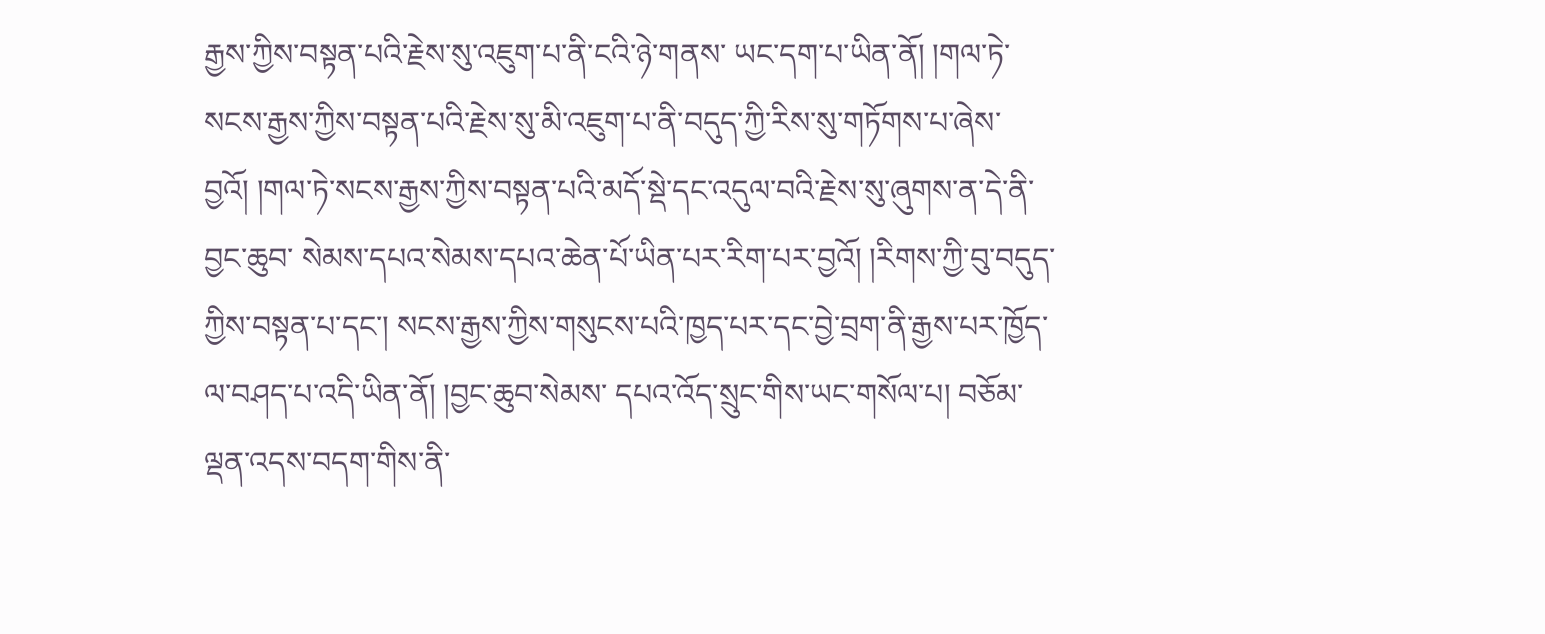རྒྱས་ཀྱིས་བསྟན་པའི་རྗེས་སུ་འཇུག་པ་ནི་ངའི་ཉེ་གནས་ ཡང་དག་པ་ཡིན་ནོ། །གལ་ཏེ་སངས་རྒྱས་ཀྱིས་བསྟན་པའི་རྗེས་སུ་མི་འཇུག་པ་ནི་བདུད་ཀྱི་རིས་སུ་གཏོགས་པ་ཞེས་བྱའོ། །གལ་ཏེ་སངས་རྒྱས་ཀྱིས་བསྟན་པའི་མདོ་སྡེ་དང་འདུལ་བའི་རྗེས་སུ་ཞུགས་ན་དེ་ནི་བྱང་ཆུབ་ སེམས་དཔའ་སེམས་དཔའ་ཆེན་པོ་ཡིན་པར་རིག་པར་བྱའོ། །རིགས་ཀྱི་བུ་བདུད་ཀྱིས་བསྟན་པ་དང་། སངས་རྒྱས་ཀྱིས་གསུངས་པའི་ཁྱད་པར་དང་བྱེ་བྲག་ནི་རྒྱས་པར་ཁྱོད་ལ་བཤད་པ་འདི་ཡིན་ནོ། །བྱང་ཆུབ་སེམས་ དཔའ་འོད་སྲུང་གིས་ཡང་གསོལ་པ། བཅོམ་ལྡན་འདས་བདག་གིས་ནི་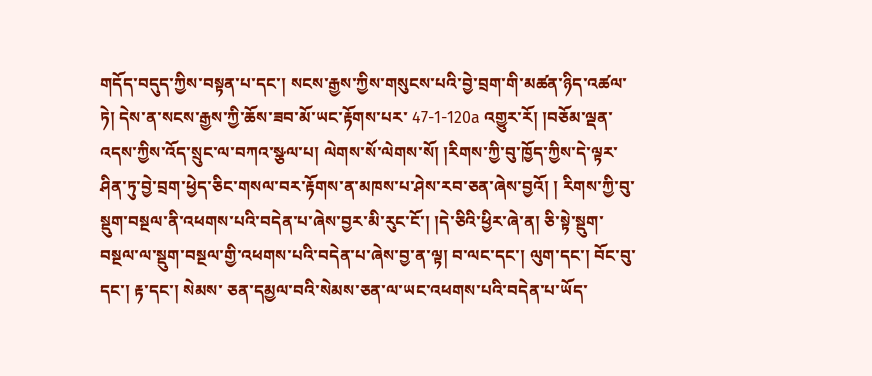གདོད་བདུད་ཀྱིས་བསྟན་པ་དང་། སངས་རྒྱས་ཀྱིས་གསུངས་པའི་བྱེ་བྲག་གི་མཚན་ཉིད་འཚལ་ཏེ། དེས་ན་སངས་རྒྱས་ཀྱི་ཆོས་ཟབ་མོ་ཡང་རྟོགས་པར་ 47-1-120a འགྱུར་རོ། །བཅོམ་ལྡན་འདས་ཀྱིས་འོད་སྲུང་ལ་བཀའ་སྩལ་པ། ལེགས་སོ་ལེགས་སོ། །རིགས་ཀྱི་བུ་ཁྱོད་ཀྱིས་དེ་ལྟར་ཤིན་ཏུ་བྱེ་བྲག་ཕྱེད་ཅིང་གསལ་བར་རྟོགས་ན་མཁས་པ་ཤེས་རབ་ཅན་ཞེས་བྱའོ། ། རིགས་ཀྱི་བུ་སྡུག་བསྔལ་ནི་འཕགས་པའི་བདེན་པ་ཞེས་བྱར་མི་རུང་ངོ་། །དེ་ཅིའི་ཕྱིར་ཞེ་ན། ཅི་སྟེ་སྡུག་བསྔལ་ལ་སྡུག་བསྔལ་གྱི་འཕགས་པའི་བདེན་པ་ཞེས་བྱ་ན་ལྟ། བ་ལང་དང་། ལུག་དང་། བོང་བུ་དང་། རྟ་དང་། སེམས་ ཅན་དམྱལ་བའི་སེམས་ཅན་ལ་ཡང་འཕགས་པའི་བདེན་པ་ཡོད་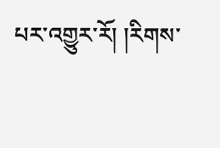པར་འགྱུར་རོ། །རིགས་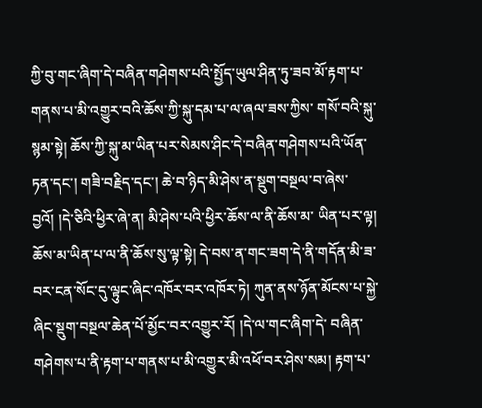ཀྱི་བུ་གང་ཞིག་དེ་བཞིན་གཤེགས་པའི་སྤྱོད་ཡུལ་ཤིན་ཏུ་ཟབ་མོ་རྟག་པ་གནས་པ་མི་འགྱུར་བའི་ཆོས་ཀྱི་སྐུ་དམ་པ་ལ་ཞལ་ཟས་ཀྱིས་ གསོ་བའི་སྐུ་སྙམ་སྟེ། ཆོས་ཀྱི་སྐུ་མ་ཡིན་པར་སེམས་ཤིང་དེ་བཞིན་གཤེགས་པའི་ཡོན་ཏན་དང་། གཟི་བརྗིད་དང་། ཆེ་བ་ཉིད་མི་ཤེས་ན་སྡུག་བསྔལ་བ་ཞེས་བྱའོ། །དེ་ཅིའི་ཕྱིར་ཞེ་ན། མི་ཤེས་པའི་ཕྱིར་ཆོས་ལ་ནི་ཆོས་མ་ ཡིན་པར་ལྟ། ཆོས་མ་ཡིན་པ་ལ་ནི་ཆོས་སུ་ལྟ་སྟེ། དེ་བས་ན་གང་ཟག་དེ་ནི་གདོན་མི་ཟ་བར་ངན་སོང་དུ་ལྟུང་ཞིང་འཁོར་བར་འཁོར་ཏེ། ཀུན་ནས་ཉོན་མོངས་པ་སྐྱེ་ཞིང་སྡུག་བསྔལ་ཆེན་པོ་མྱོང་བར་འགྱུར་རོ། །དེ་ལ་གང་ཞིག་དེ་ བཞིན་གཤེགས་པ་ནི་རྟག་པ་གནས་པ་མི་འགྱུར་མི་འཕོ་བར་ཤེས་སམ། རྟག་པ་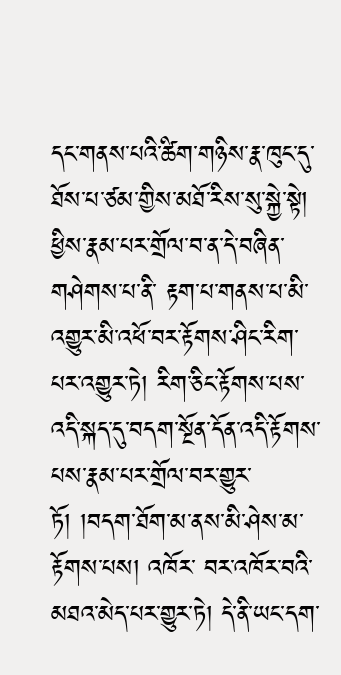དང་གནས་པའི་ཚིག་གཉིས་རྣ་ཁུང་དུ་ཐོས་པ་ཙམ་གྱིས་མཐོ་རིས་སུ་སྐྱེ་སྟེ། ཕྱིས་རྣམ་པར་གྲོལ་བ་ན་དེ་བཞིན་གཤེགས་པ་ནི་ རྟག་པ་གནས་པ་མི་འགྱུར་མི་འཕོ་བར་རྟོགས་ཤིང་རིག་པར་འགྱུར་ཏེ། རིག་ཅིང་རྟོགས་པས་འདི་སྐད་དུ་བདག་སྔོན་དོན་འདི་རྟོགས་པས་རྣམ་པར་གྲོལ་བར་གྱུར་ཏོ། །བདག་ཐོག་མ་ནས་མི་ཤེས་མ་རྟོགས་པས། འཁོར་ བར་འཁོར་བའི་མཐའ་མེད་པར་གྱུར་ཏེ། དེ་ནི་ཡང་དག་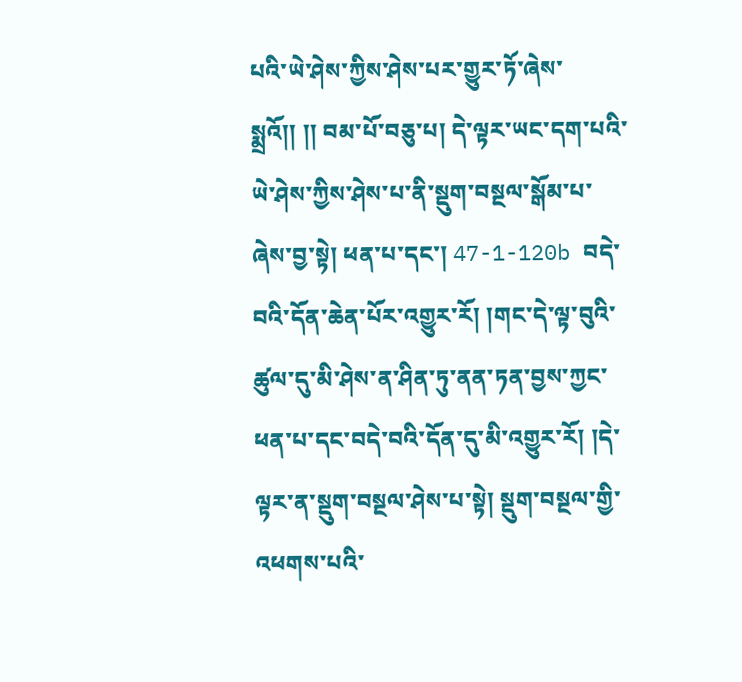པའི་ཡེ་ཤེས་ཀྱིས་ཤེས་པར་གྱུར་ཏོ་ཞེས་སྨྲའོ།། །། བམ་པོ་བཅུ་པ། དེ་ལྟར་ཡང་དག་པའི་ཡེ་ཤེས་ཀྱིས་ཤེས་པ་ནི་སྡུག་བསྔལ་སྒོམ་པ་ཞེས་བྱ་སྟེ། ཕན་པ་དང་། 47-1-120b བདེ་བའི་དོན་ཆེན་པོར་འགྱུར་རོ། །གང་དེ་ལྟ་བུའི་ཚུལ་དུ་མི་ཤེས་ན་ཤིན་ཏུ་ནན་ཏན་བྱས་ཀྱང་ཕན་པ་དང་བདེ་བའི་དོན་དུ་མི་འགྱུར་རོ། །དེ་ལྟར་ན་སྡུག་བསྔལ་ཤེས་པ་སྟེ། སྡུག་བསྔལ་གྱི་འཕགས་པའི་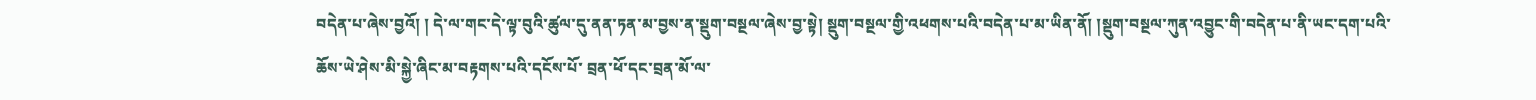བདེན་པ་ཞེས་བྱའོ། ། དེ་ལ་གང་དེ་ལྟ་བུའི་ཚུལ་དུ་ནན་ཏན་མ་བྱས་ན་སྡུག་བསྔལ་ཞེས་བྱ་སྟེ། སྡུག་བསྔལ་གྱི་འཕགས་པའི་བདེན་པ་མ་ཡིན་ནོ། །སྡུག་བསྔལ་ཀུན་འབྱུང་གི་བདེན་པ་ནི་ཡང་དག་པའི་ཆོས་ཡེ་ཤེས་མི་སྐྱེ་ཞིང་མ་བརྟགས་པའི་དངོས་པོ་ བྲན་ཕོ་དང་བྲན་མོ་ལ་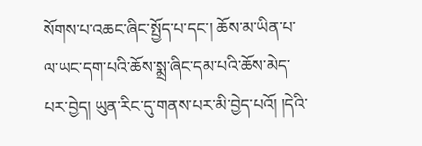སོགས་པ་འཆང་ཞིང་སྤྱོད་པ་དང་། ཆོས་མ་ཡིན་པ་ལ་ཡང་དག་པའི་ཆོས་སྨྲ་ཞིང་དམ་པའི་ཆོས་མེད་པར་བྱེད། ཡུན་རིང་དུ་གནས་པར་མི་བྱེད་པའོ། །དེའི་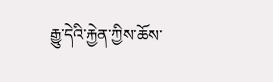རྒྱུ་དེའི་རྐྱེན་ཀྱིས་ཆོས་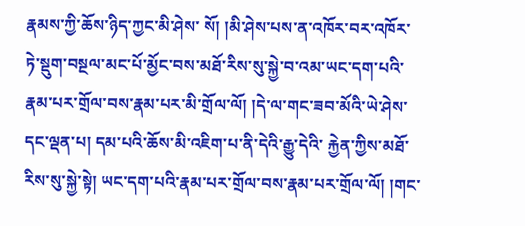རྣམས་ཀྱི་ཆོས་ཉིད་ཀྱང་མི་ཤེས་ སོ། །མི་ཤེས་པས་ན་འཁོར་བར་འཁོར་ཏེ་སྡུག་བསྔལ་མང་པོ་མྱོང་བས་མཐོ་རིས་སུ་སྐྱེ་བ་འམ་ཡང་དག་པའི་རྣམ་པར་གྲོལ་བས་རྣམ་པར་མི་གྲོལ་ལོ། །དེ་ལ་གང་ཟབ་མོའི་ཡེ་ཤེས་དང་ལྡན་པ། དམ་པའི་ཆོས་མི་འཇིག་པ་ནི་དེའི་རྒྱུ་དེའི་ རྐྱེན་ཀྱིས་མཐོ་རིས་སུ་སྐྱེ་སྟེ། ཡང་དག་པའི་རྣམ་པར་གྲོལ་བས་རྣམ་པར་གྲོལ་ལོ། །གང་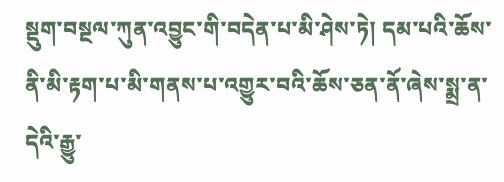སྡུག་བསྔལ་ཀུན་འབྱུང་གི་བདེན་པ་མི་ཤེས་ཏེ། དམ་པའི་ཆོས་ནི་མི་རྟག་པ་མི་གནས་པ་འགྱུར་བའི་ཆོས་ཅན་ནོ་ཞེས་སྨྲ་ན་དེའི་རྒྱུ་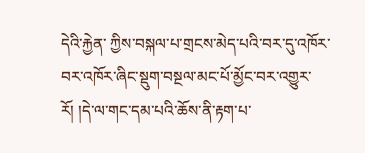དེའི་རྐྱེན་ ཀྱིས་བསྐལ་པ་གྲངས་མེད་པའི་བར་དུ་འཁོར་བར་འཁོར་ཞིང་སྡུག་བསྔལ་མང་པོ་མྱོང་བར་འགྱུར་རོ། །དེ་ལ་གང་དམ་པའི་ཆོས་ནི་རྟག་པ་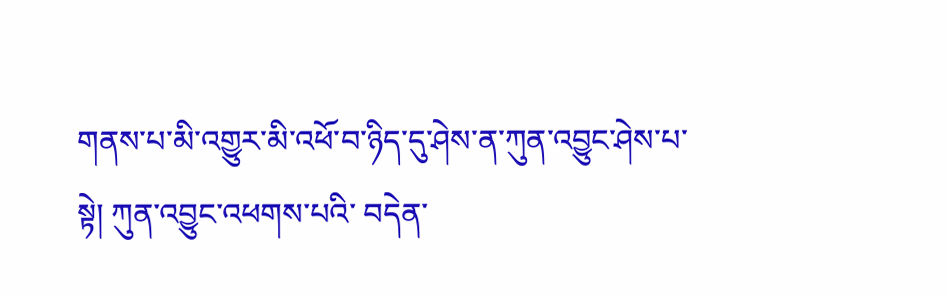གནས་པ་མི་འགྱུར་མི་འཕོ་བ་ཉིད་དུ་ཤེས་ན་ཀུན་འབྱུང་ཤེས་པ་སྟེ། ཀུན་འབྱུང་འཕགས་པའི་ བདེན་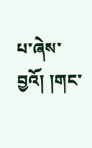པ་ཞེས་བྱའོ། །གང་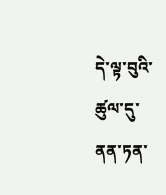དེ་ལྟ་བུའི་ཚུལ་དུ་ནན་ཏན་